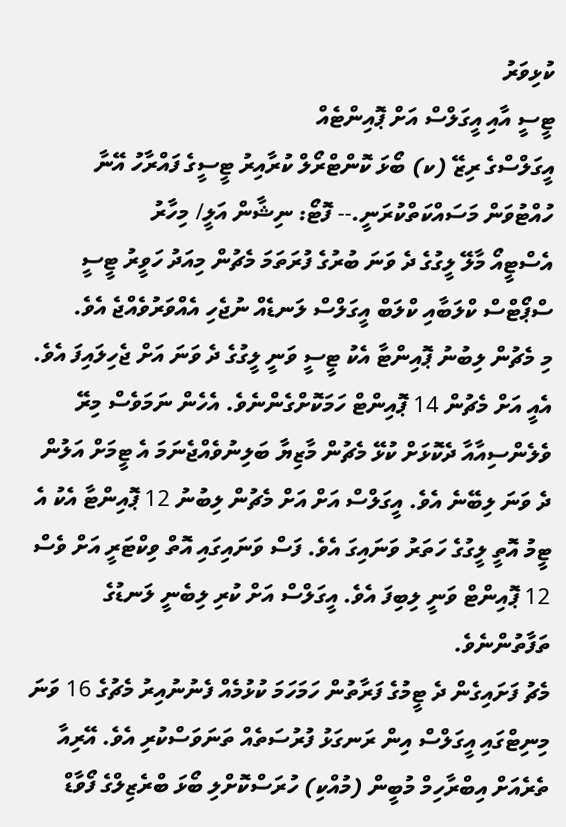ކުޅިވަރު
ޓީސީ އާއި އީގަލްސް އަށް ޕޮއިންޓެއް
އީގަލްސްގެ ރިޒޭ (ކ) ބޯޅަ ކޮންޓްރޯލް ކުރާއިރު ޓީސީގެ ފައްރާހު އޭނާ ހުއްޓުވަން މަސައްކަތްކުރަނީ.-- ފޮޓޯ: ނިޝާން އަލީ/ މިހާރު
އެސްޓީއޯ މާލޭ ލީގުގެ ދެ ވަނަ ބުރުގެ ފުރަތަމަ މެޗުން މިއަދު ހަވީރު ޓީސީ ސްޕޯޓްސް ކްލަބާއި ކްލަބް އީގަލްސް ލަނޑެއް ނުޖެހި އެއްވަރުވެއްޖެ އެވެ.
މި މެޗުން ލިބުނު ޕޮއިންޓާ އެކު ޓީސީ ވަނީ ލީގުގެ ދެ ވަނަ އަށް ޖެހިލައިފަ އެވެ. އެއީ އަށް މެޗުން 14 ޕޮއިންޓް ހަމަކޮށްގެންނެވެ. އެހެން ނަމަވެސް މިރޭ ވެލެންސިއާއާ ދެކޮޅަށް ކުޅޭ މެޗުން މާޒިޔާ ބަލިނުވެއްޖެނަމަ އެ ޓީމަށް އަލުން ދެ ވަނަ ލިބޭނެ އެވެ. އީގަލްސް އަށް އަށް މެޗުން ލިބުނު 12 ޕޮއިންޓާ އެކު އެ ޓީމު އޮތީ ލީގުގެ ހަތަރު ވަނައިގަ އެވެ. ފަސް ވަނައިގައި އޮތް ވިކްޓަރީ އަށް ވެސް 12 ޕޮއިންޓް ވަނީ ލިބިފަ އެވެ. އީގަލްސް އަށް ކުރި ލިބެނީ ލަނޑުގެ ތަފާތުންނެވެ.
މެޗު ފަށައިގެން ދެ ޓީމުގެ ފަރާތުން ހަމަހަމަ ކުޅުމެއް ފެނުނުއިރު މެޗުގެ 16 ވަނަ މިނިޓްގައި އީގަލްސް އިން ރަނގަޅު ފުރުސަތެއް ތަނަވަސްކުރި އެވެ. އޭރިއާ ތެރެއަށް އިބްރާހިމް މުބީން (މުއްކި) ހުރަސްކޮށްލި ބޯޅަ ބްރެޒިލްގެ ފޯވާޑް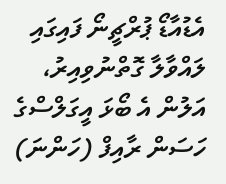އެޑުއާޑޯ ޕުރްޗީނޯ ފައިގައި ލައްވާލާ ގޮތްނުވިއިރު، އަލުން އެ ބޯޅަ އީގަލްސްގެ ހަސަން ރާއިފް (ހަންނަ)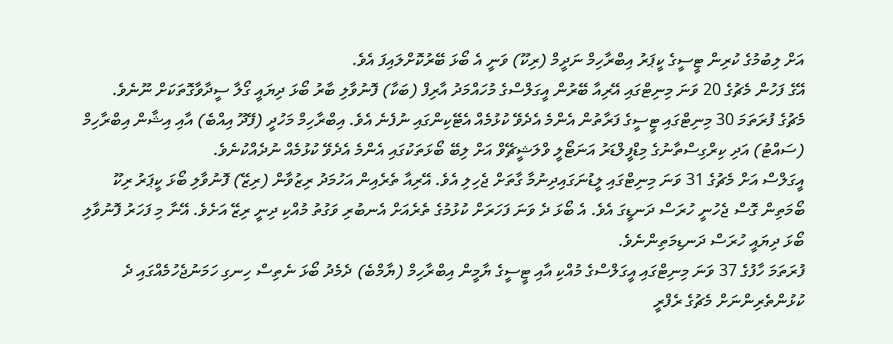އަށް ލިބުމުގެ ކުރިން ޓީސީގެ ކީޕަރު އިބްރާހިމް ނަދީމް (ރިކޫ) ވަނީ އެ ބޯޅަ ބޭރުކޮށްލައިފަ އެވެ.
އޭގެ ފަހުން މެޗުގެ 20 ވަނަ މިނިޓްގައި އޭރިއާ ބޭރުން އީގަލްސްގެ މުހައްމަދު އާރިފް (ބަކާ) ފޮނުވާލި ބާރު ބޯޅަ ދިޔައީ ގޯލާ ސީދާވާގޮތަކަށް ނޫނެވެ.
މެޗުގެ ފުރަތަމަ 30 މިނިޓްގައި ޓީސީގެ ފަރާތުން އެންމެ އެދެވޭ ކުޅުމެއް އެޓޭކިންގައި ނުފެނެ އެވެ. އިބްރާހިމް މަހުދީ (ފޭދޫ އިއްބެ) އާއި އިޝާން އިބްރާހިމް (ސައްޓު) އަދި ކިރްގިސްތާނުގެ މިޑްފީލްޑަރު އަނަޓޯލީ ވްލަޝީޗޭވް އަށް ލިބޭ ބޯޅަތަކުގައި އެންމެ އެދެވޭ ކުޅުމެއް ނުދެއްކުނެވެ.
އީގަލްސް އަށް މެޗުގެ 31 ވަނަ މިނިޓްގައި ލީޑުނަގައިދިނުމާ ގާތަށް ޖެހިލި އެވެ. އޭރިއާ ތެރެއިން އަހުމަދު ރިޒުވާން (ރިޒޭ) ފޮނުވާލި ބޯޅަ ކީޕަރު ރިކޫ ބޯމަތިން ގޮސް ޖެހުނީ ހުރަސް ދަނޑީގަ އެވެ. އެ ބޯޅަ ދެ ވަނަ ފަހަރަށް ކުޅުމުގެ ތެރެއަށް އެނބުރި ވަގުތު މުއްކި ދިނީ ރިޒޭ އަށެވެ. އޭނާ މި ފަހަރު ފޮނުވާލި ބޯޅަ ދިޔައީ ހުރަސް ދަނޑިމަތިންނެވެ.
ފުރަތަމަ ހާފުގެ 37 ވަނަ މިނިޓްގައި އީގަލްސްގެ މުއްކި އާއި ޓީސީގެ ޔާމީން އިބްރާހިމް (ޔާމްބެ) ދެމެދު ބޯޅަ ނެތިސް ހިނގި ހަމަނުޖެހުމެއްގައި ދެ ކުޅުންތެރިންނަށް މެޗުގެ ރެފްރީ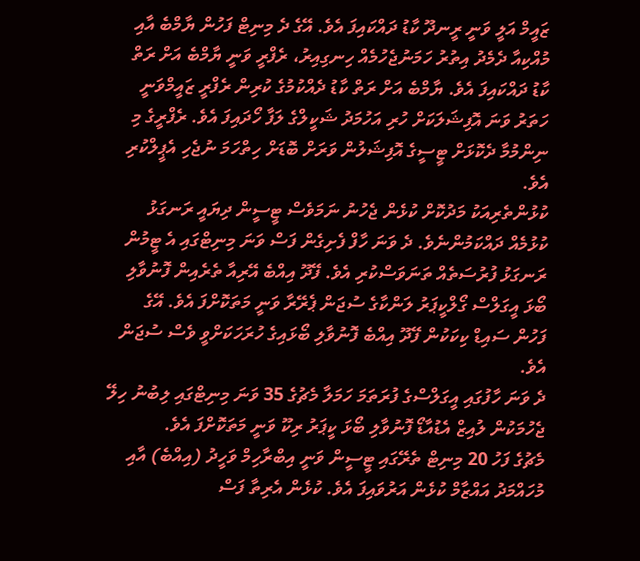ޒައީމް އަލީ ވަނީ ރީނދޫ ކާޑު ދައްކައިފަ އެވެ. އޭގެ ދެ މިނިޓް ފަހުން ޔާމްބެ އާއި މުއްކިއާ ދެމެދު އިތުރު ހަމަނުޖެހުމެއް ހިނގިއިރު، ރެފްރީ ވަނީ ޔާމްބެ އަށް ރަތް ކާޑު ދައްކައިފަ އެވެ. ޔާމްބެ އަށް ރަތް ކާޑު ދެއްކުމުގެ ކުރިން ރެފްރީ ޒައީމްވަނީ ހަތަރު ވަނަ އޮފިޝަލަކަށް ހުރި އަހުމަދު ޝަކީލްގެ ލަފާ ހޯދައިފަ އެވެ. ރެފްރީގެ މި ނިންމުމާ ދެކޮޅަށް ޓީސީގެ އޮފިޝަލުން ވަރަށް ބޮޑަށް ހިތްހަމަ ނުޖެހި އެޕީލްކުރި އެވެ.
ކުޅުންތެރިއަކު މަދުކޮށް ކުޅެން ޖެހުނު ނަމަވެސް ޓީސީން ދިޔައީ ރަނގަޅު ކުޅުމެއް ދައްކަމުންނެވެ. ދެ ވަނަ ހާފް ފެށިގެން ފަސް ވަނަ މިނިޓްގައި އެ ޓީމުން ރަނގަޅު ފުރުސަތެއް ތަނަވަސްކުރި އެވެ. ފޭދޫ އިއްބެ އޭރިއާ ތެރެއިން ފޮނުވާލި ބޯޅަ އީގަލްސް ގޯލްކީޕަރު ލަންކާގެ ސުޖަން ޕެރޭރާ ވަނީ މަތަކޮށްފަ އެވެ. އޭގެ ފަހުން ސައިޑް ކިކަކުން ފޭދޫ އިއްބެ ފޮނުވާލި ބޯޅައިގެ ހުރަހަކަށްވީ ވެސް ސުޖަން އެވެ.
ދެ ވަނަ ހާފުގައި އީގަލްސްގެ ފުރަތަމަ ހަމަލާ މެޗުގެ 35 ވަނަ މިނިޓްގައި ލިބުނު ހިލޭ ޖެހުމަކުން ލުއިޒް އެޑުއާޑޯ ފޮނުވާލި ބޯޅަ ކީޕަރު ރިކޫ ވަނީ މަތަކޮށްފަ އެވެ.
މެޗުގެ ފަހު 20 މިނިޓް ތެރޭގައި ޓީސީން ވަނީ އިބްރާހިމް ވަހީދު (އިއްބެ) އާއި މުހައްމަދު އައްޒާމް ކުޅެން އަރުވައިފަ އެވެ. ކުޅެން އެރިތާ ފަސް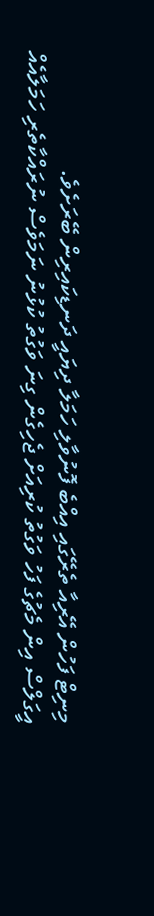މިނިޓް ފަހުން އޭރިއާ ތެރޭގައި އިއްބެ ފޮނުވާލި ހަމަލާ ދިޔައީ ދަނޑިކައިރިން ބޭރަށެވެ.
އީގަލްސް އިން މެޗުގެ ފަހު ވަގުތު ކުރިއަށް ޖެހިގެން ގިނަ ވަގުތު ކުޅުނު ނަމަވެސް ނުރައްކާތެރި ހަމަލާއެއް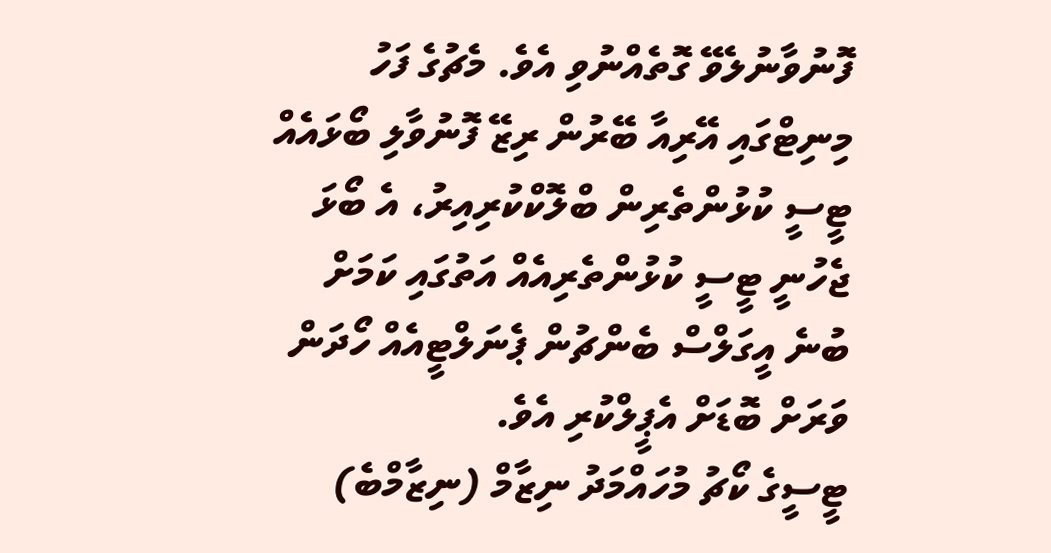ފޮނުވާނުލެވޭ ގޮތެއްނުވި އެވެ. މެޗުގެ ފަހު މިނިޓްގައި އޭރިއާ ބޭރުން ރިޒޭ ފޮނުވާލި ބޯޅައެއް ޓީސީ ކުޅުންތެރިން ބްލޮކްކުރިއިރު، އެ ބޯޅަ ޖެހުނީ ޓީސީ ކުޅުންތެރިއެއް އަތުގައި ކަމަށް ބުނެ އީގަލްސް ބެންޗުން ޕެނަލްޓީއެއް ހޯދަން ވަރަށް ބޮޑަށް އެޕީލްކުރި އެވެ.
ޓީސީގެ ކޯޗު މުހައްމަދު ނިޒާމް (ނިޒާމްބެ)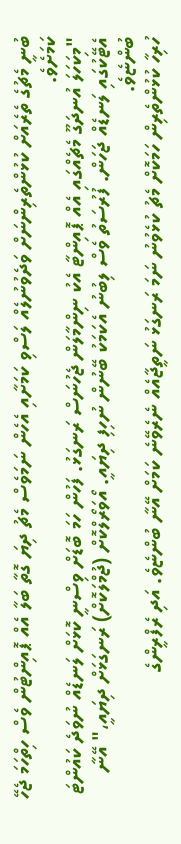ބުނީ މެޗުގެ ތެރެއަށް ކުޅުންތެރިންނަށް ވަދެވުނުލެއް ލަސްވި ކަމަށާއި އެހެން ނަމަވެސް މެޗު ދިޔަ ގޮތާ ބަލާ އެއް ޕޮއިންޓުން ވެސް ހިތްހަމަ ޖެހޭ ކަމަށެވެ.
"މިކަހަލަ އުނދަގޫ މެޗެއްގައި އެއް ޕޮއިންޓާ އެކު ނިންމާލަން ޖެހުނަސް ރަނގަޅު. ފަހުން ހަމަ ބޮޑަށް ވިސްނީ ކޮޅަށް ލަނޑެއް ނުވަދެ ކައުންޓަ އެޓޭކުގައި ލަނޑެއް ޖަހަން. ފުރުސަތު ވެސް ލިބުނު އެކަމަކު ބޭނުން ނުހިފި ދިޔައީ. އޯވަރޯލްކޮށް (ޖުމްލަކޮށް) ރަނގަޅަށް ދިޔައީ،" އޭނާ ބުންޏެވެ.
ހުރިހާ ކުޅުންތެރިން ހަމަކޮށް މެޗު ކުޅެވުނު ނަމަ ރަނގަޅު ނަތީޖާއެއް ނެރެވޭނެ ކަމަށް އޭނާ ބުންޏެވެ. އަދި ރެފްރީންގެ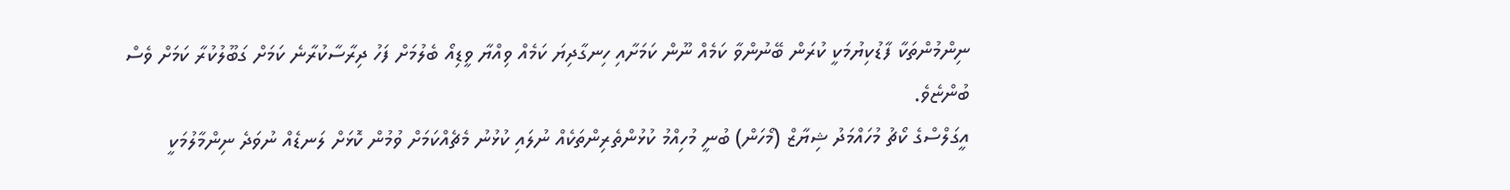ނިންމުންތަކާ ފާޑުކިޔުމަކީ ކުރަން ބޭނުންވާ ކަމެއް ނޫން ކަމަށާއި ހިނގާދިޔަ ކަމެއް ވިއްޔާ ވީޑިއޯ ބެލުމަށް ފަހު ދިރާސާކުރާނެ ކަމަށް ގަބޫލުކުރާ ކަމަށް ވެސް ބުންޏެވެ.
އީގަލްސްގެ ކޯޗު މުހައްމަދު ޝިޔާޒް (މޯހަން) ބުނީ މުހިއްމު ކުޅުންތެރިންތަކެއް ނުލައި ކުޅުނު މެޗެއްކަމަށް ވުމުން ކޮޅަށް ލަނޑެއް ނުވަދެ ނިންމާލުމަކީ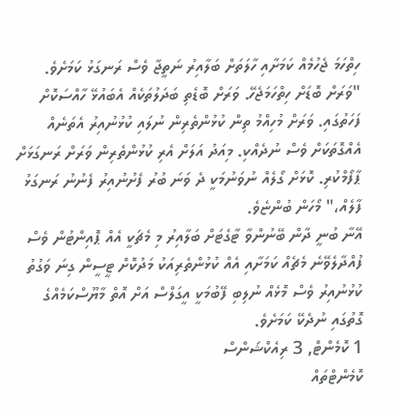ހިތްހަމަ ޖެހުމެއް ކަމަށާއި ހާލަތަށް ބަލާއިރު ނަތީޖާ ވެސް ރަނގަޅު ކަމަށެވެ.
"ވަރަށް ބޮޑަށް ހިތްހަމަޖެހޭ. ވަރަށް ބޮޑެތި ބަދަލުތަކެއް އެބައުޅޭ ހާއްސަކޮށް ފަހަތުގައި. ވަރަށް މުހިއްމު ތިން ކުޅުންތެރިން ނުލައި ކުޅުނުއިރު އެތަނެއް އެއްގޮތަކަށް ވެސް ނުދެއްކި. މިއަދު އަލަށް އެރި ކުޅުންތެރިން ވަރަށް ރަނގަޅަށް ޕާފޯމްކުރި. ކޮޅަށް ގޯލެއް ނުވަނުމަކީ ދެ ވަނަ ބުރު ފެށުނުއިރު ފެނުނު ރަނގަޅު ފާލެއް،" މޯހަން ބުންޏެވެ.
އޭނާ ބުނީ ދާން ބޭނުންވާ ޓާގެޓަށް ބަލާއިރު މި މެޗަކީ އެއް ޕޮއިންޓުން ވެސް ފުއްދާލެވޭނެ މެޗެއް ކަމަށާއި އެއް ކުޅުންތެރިއަކު މަދުކޮށް ޓީސީން ގިނަ ވަގުތު ކުޅުނުއިރު ވެސް މޮޅެއް ނުލިބި ފޭބުމަކީ އީގަލްސް އަށް އޮތް މާޔޫސްކަމެއްގެ ގޮތުގައި ނުދެކޭ ކަމަށެވެ.
1 ކޮމެންޓް, 3 ރިއެކްޝަންސް
ކޮމެންޓްތައް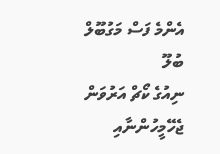އެންމެ ފަސް މަގުބޫލް
ބުލޫ
ނިއުގެ ކޯޗް އަރުވަން ޖެހޭމީހުންނާއި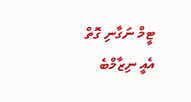ޓީމް ނަގާނި ގޮތް އެއީ ނިޒާމްބެ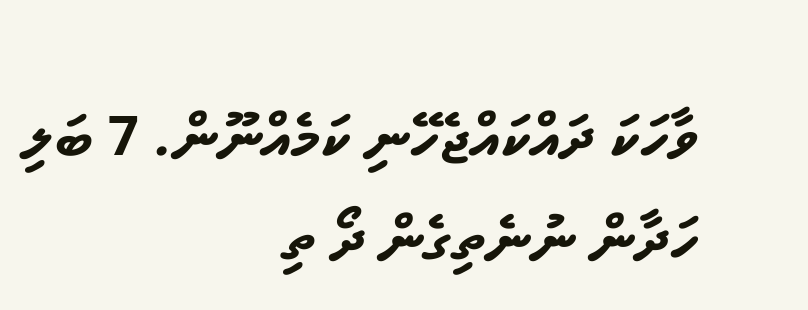ވާހަކަ ދައްކައްޖެހޭނި ކަމެއްނޫން. 7 ބަލި ހަދާން ނުނެތިގެން ދޯ ތި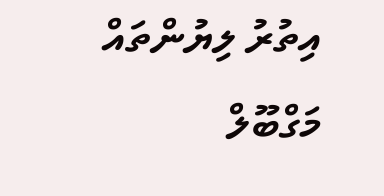އިތުރު ލިޔުންތައް
މަގްބޫލް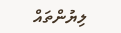ލިޔުންތައް